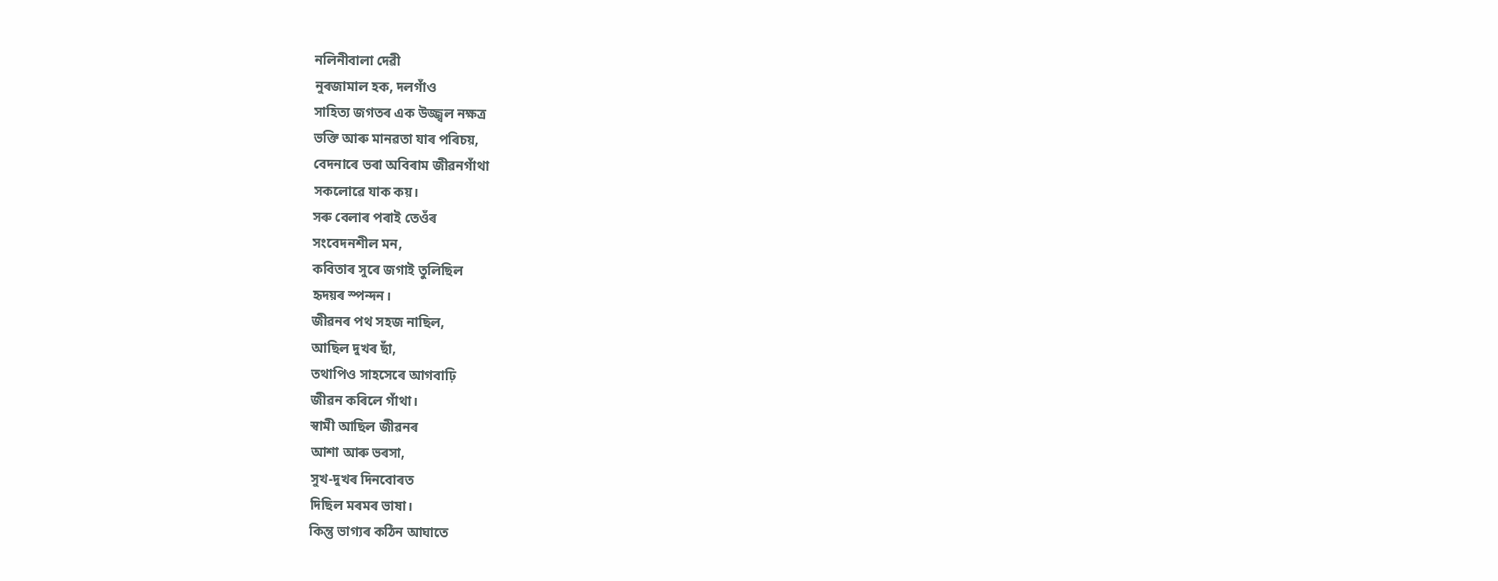নলিনীবালা দেৱী
নুৰজামাল হক, দলগাঁও
সাহিত্য জগতৰ এক উজ্জ্বল নক্ষত্ৰ
ভক্তি আৰু মানৱতা যাৰ পৰিচয়,
বেদনাৰে ভৰা অবিৰাম জীৱনগাঁথা
সকলোৱে যাক কয়।
সৰু বেলাৰ পৰাই তেওঁৰ
সংবেদনশীল মন,
কবিতাৰ সুৰে জগাই তুলিছিল
হৃদয়ৰ স্পন্দন।
জীৱনৰ পথ সহজ নাছিল,
আছিল দুখৰ ছাঁ,
তথাপিও সাহসেৰে আগবাঢ়ি
জীৱন কৰিলে গাঁথা।
স্বামী আছিল জীৱনৰ
আশা আৰু ভৰসা,
সুখ-দুখৰ দিনবোৰত
দিছিল মৰমৰ ভাষা।
কিন্তু ভাগ্যৰ কঠিন আঘাতে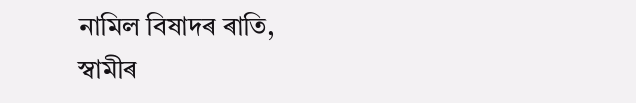নামিল বিষাদৰ ৰাতি,
স্বামীৰ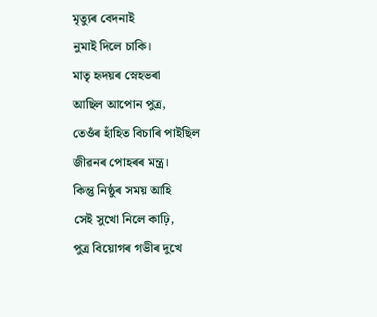মৃত্যুৰ বেদনাই
নুমাই দিলে চাকি।
মাতৃ হৃদয়ৰ স্নেহভৰা
আছিল আপোন পুত্ৰ,
তেওঁৰ হাঁহিত বিচাৰি পাইছিল
জীৱনৰ পোহৰৰ মন্ত্ৰ।
কিন্তু নিষ্ঠুৰ সময় আহি
সেই সুখো নিলে কাঢ়ি,
পুত্ৰ বিয়োগৰ গভীৰ দুখে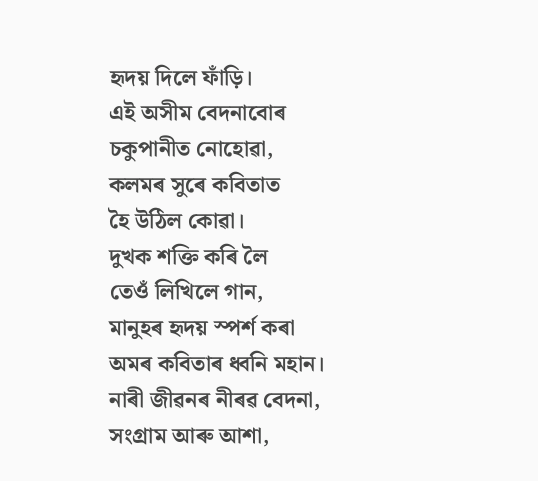হৃদয় দিলে ফাঁড়ি।
এই অসীম বেদনাবোৰ
চকুপানীত নোহোৱা,
কলমৰ সুৰে কবিতাত
হৈ উঠিল কোৱা।
দুখক শক্তি কৰি লৈ
তেওঁ লিখিলে গান,
মানুহৰ হৃদয় স্পৰ্শ কৰা
অমৰ কবিতাৰ ধ্বনি মহান।
নাৰী জীৱনৰ নীৰৱ বেদনা,
সংগ্ৰাম আৰু আশা,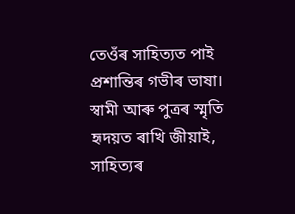তেওঁৰ সাহিত্যত পাই
প্ৰশান্তিৰ গভীৰ ভাষা।
স্বামী আৰু পুত্ৰৰ স্মৃতি
হৃদয়ত ৰাখি জীয়াই,
সাহিত্যৰ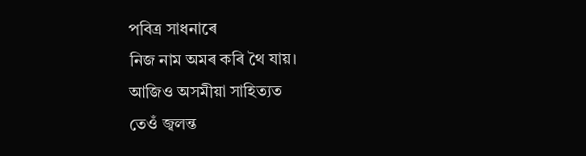পবিত্র সাধনাৰে
নিজ নাম অমৰ কৰি থৈ যায়।
আজিও অসমীয়া সাহিত্যত
তেওঁ জ্বলন্ত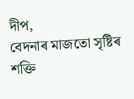দীপ,
বেদনাৰ মাজতো সৃষ্টিৰ শক্তি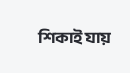শিকাই যায়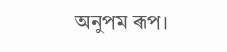অনুপম ৰূপ।